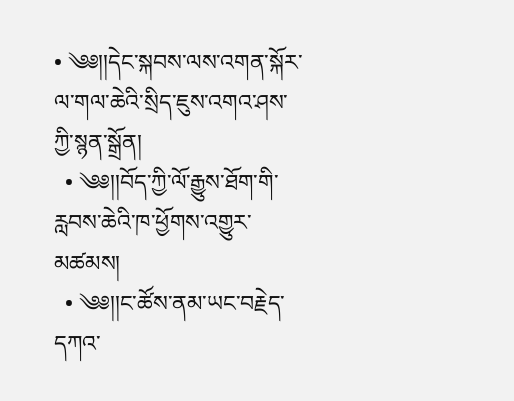• ༄༅།།དེང་སྐབས་ལས་འགན་སྐོར་ལ་གལ་ཆེའི་སྲིད་ཇུས་འགའ་ཤས་ཀྱི་སྙན་སྒྲོན།
  • ༄༅།།བོད་ཀྱི་ལོ་རྒྱུས་ཐོག་གི་རླབས་ཆེའི་ཁ་ཕྱོགས་འགྱུར་མཚམས།
  • ༄༅།།ང་ཚོས་ནམ་ཡང་བརྗེད་དཀའ་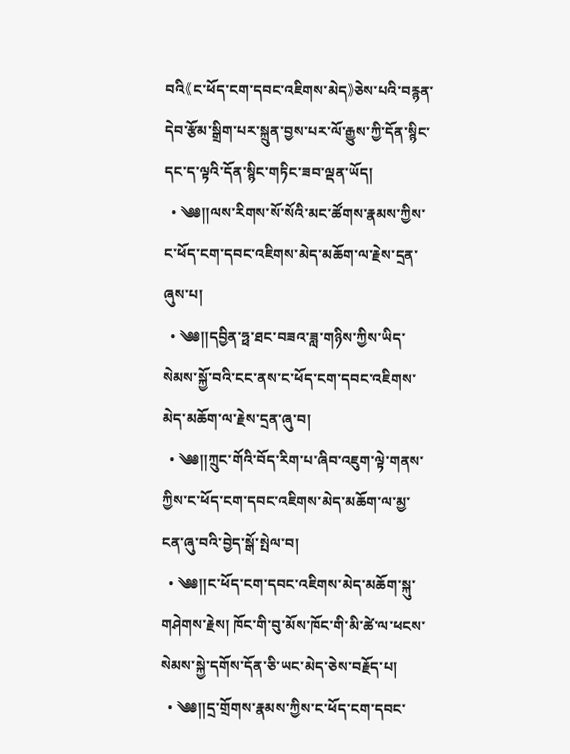བའི《ང་ཕོད་ངག་དབང་འཇིགས་མེད》ཅེས་པའི་བརྙན་དེབ་རྩོམ་སྒྲིག་པར་སྐྲུན་བྱས་པར་ལོ་རྒྱུས་ཀྱི་དོན་སྙིང་དང་ད་ལྟའི་དོན་སྙིང་གཏིང་ཟབ་ལྡན་ཡོད།
  • ༄༅།།ལས་རིགས་སོ་སོའི་མང་ཚོགས་རྣམས་ཀྱིས་ང་ཕོད་ངག་དབང་འཇིགས་མེད་མཆོག་ལ་རྗེས་དྲན་ཞུས་པ།
  • ༄༅།།དབྱིན་ཧྥ་ཐང་བཟའ་ཟླ་གཉིས་ཀྱིས་ཡིད་སེམས་སྐྱོ་བའི་ངང་ནས་ང་ཕོད་ངག་དབང་འཇིགས་མེད་མཆོག་ལ་རྗེས་དྲན་ཞུ་བ།
  • ༄༅།།ཀྲུང་གོའི་བོད་རིག་པ་ཞིབ་འཇུག་ལྟེ་གནས་ཀྱིས་ང་ཕོད་ངག་དབང་འཇིགས་མེད་མཆོག་ལ་མྱ་ངན་ཞུ་བའི་བྱེད་སྒོ་སྤེལ་བ།
  • ༄༅།།ང་ཕོད་ངག་དབང་འཇིགས་མེད་མཆོག་སྐུ་གཤེགས་རྗེས། ཁོང་གི་བུ་མོས་ཁོང་གི་མི་ཚེ་ལ་ཕངས་སེམས་སྐྱེ་དགོས་དོན་ཅི་ཡང་མེད་ཅེས་བརྗོད་པ།
  • ༄༅།།དྲ་གྲོགས་རྣམས་ཀྱིས་ང་ཕོད་ངག་དབང་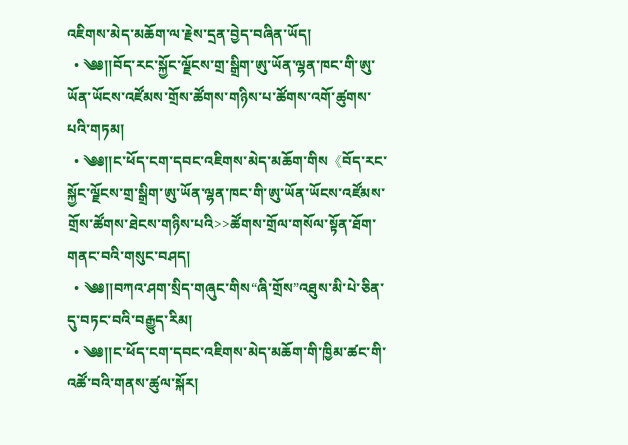འཇིགས་མེད་མཆོག་ལ་རྗེས་དྲན་བྱེད་བཞིན་ཡོད།
  • ༄༅།།བོད་རང་སྐྱོང་ལྗོངས་གྲ་སྒྲིག་ཨུ་ཡོན་ལྷན་ཁང་གི་ཨུ་ཡོན་ཡོངས་འཛོམས་གྲོས་ཚོགས་གཉིས་པ་ཚོགས་འགོ་ཚུགས་པའི་གཏམ།
  • ༄༅།།ང་ཕོད་ངག་དབང་འཇིགས་མེད་མཆོག་གིས《བོད་རང་སྐྱོང་ལྗོངས་གྲ་སྒྲིག་ཨུ་ཡོན་ལྷན་ཁང་གི་ཨུ་ཡོན་ཡོངས་འཛོམས་གྲོས་ཚོགས་ཐེངས་གཉིས་པའི>>ཚོགས་གྲོལ་གསོལ་སྟོན་ཐོག་གནང་བའི་གསུང་བཤད།
  • ༄༅།།བཀའ་ཤག་སྲིད་གཞུང་གིས“ཞི་གྲོས”འཐུས་མི་པེ་ཅིན་དུ་བཏང་བའི་བརྒྱུད་རིམ།
  • ༄༅།།ང་ཕོད་ངག་དབང་འཇིགས་མེད་མཆོག་གི་ཁྱིམ་ཚང་གི་འཚོ་བའི་གནས་ཚུལ་སྐོར།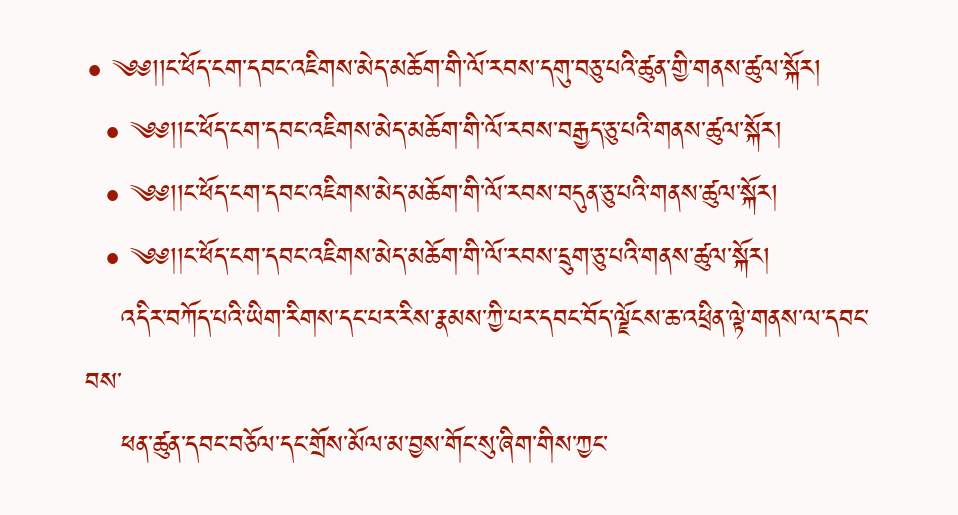• ༄༅།།ང་ཕོད་ངག་དབང་འཇིགས་མེད་མཆོག་གི་ལོ་རབས་དགུ་བཅུ་པའི་ཚུན་གྱི་གནས་ཚུལ་སྐོར།
  • ༄༅།།ང་ཕོད་ངག་དབང་འཇིགས་མེད་མཆོག་གི་ལོ་རབས་བརྒྱད་ཅུ་པའི་གནས་ཚུལ་སྐོར།
  • ༄༅།།ང་ཕོད་ངག་དབང་འཇིགས་མེད་མཆོག་གི་ལོ་རབས་བདུན་ཅུ་པའི་གནས་ཚུལ་སྐོར།
  • ༄༅།།ང་ཕོད་ངག་དབང་འཇིགས་མེད་མཆོག་གི་ལོ་རབས་དྲུག་ཅུ་པའི་གནས་ཚུལ་སྐོར།
    འདིར་བཀོད་པའི་ཡིག་རིགས་དང་པར་རིས་རྣམས་ཀྱི་པར་དབང་བོད་ལྗོངས་ཆ་འཕྲིན་ལྟེ་གནས་ལ་དབང་བས་
    ཕན་ཚུན་དབང་བཅོལ་དང་གྲོས་མོལ་མ་བྱས་གོང་སུ་ཞིག་གིས་ཀྱང་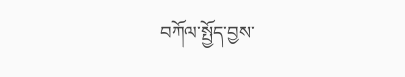བཀོལ་སྤྱོད་བྱས་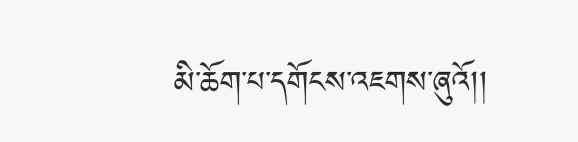མི་ཆོག་པ་དགོངས་འཇགས་ཞུའོ།།